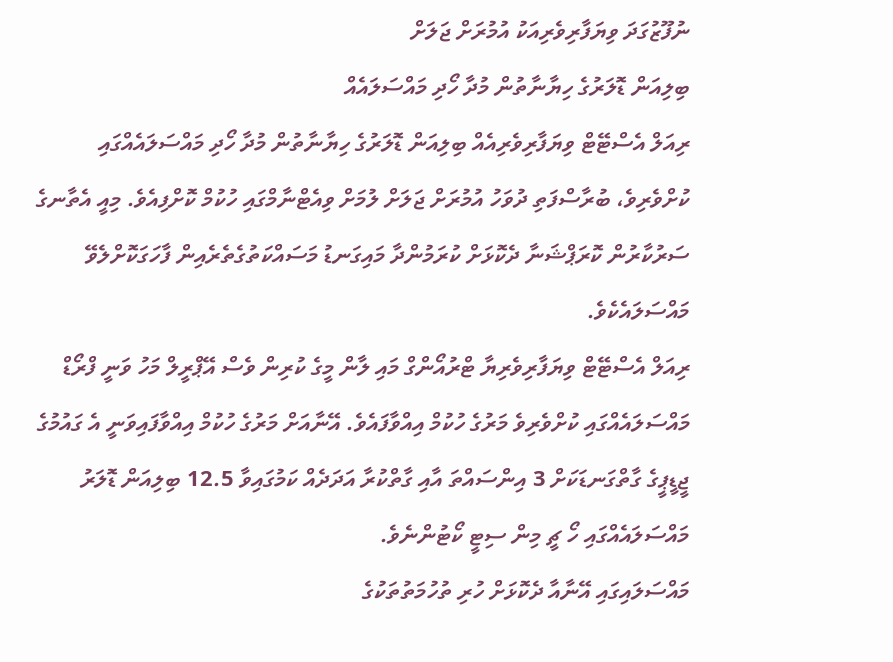ނުފޫޒުގަދަ ވިޔަފާރިވެރިއަކު އުމުރަށް ޖަލަށް
ބިލިއަން ޑޮލަރުގެ ހިޔާނާތުން މުދާ ހޯދި މައްސަލައެއް
ރިއަލް އެސްޓޭޓް ވިޔަފާރިވެރިއެއް ބިލިއަން ޑޮލަރުގެ ހިޔާނާތުން މުދާ ހޯދި މައްސަލައެއްގައި ކުށްވެރިވެ، ބުރާސްފަތި ދުވަހު އުމުރަށް ޖަލަށް ލުމަށް ވިއެޓްނާމްގައި ހުކުމް ކޮށްފިއެވެ. މިއީ އެތާނގެ ސަރުކާރުން ކޮރަޕްޝަނާ ދެކޮޅަށް ކުރަމުންދާ މައިގަނޑު މަސައްކަތުގެތެރެއިން ފާހަގަކޮށްލެވޭ މައްސަލައެކެވެ.
ރިއަލް އެސްޓޭޓް ވިޔަފާރިވެރިޔާ ޓްރުއޯންގް މައި ލާން މީގެ ކުރިން ވެސް އޭޕްރީލް މަހު ވަނީ ފްރޯޑް މައްސަލައެއްގައި ކުށްވެރިވެ މަރުގެ ހުކުމް އިއްވާފައެވެ. އޭނާއަށް މަރުގެ ހުކުމް އިއްވާފައިވަނީ އެ ގައުމުގެ ޖީޑީޕީގެ ގާތްގަނޑަކަށް 3 އިންސައްތަ އާއި ގާތްކުރާ އަދަދެއް ކަމުގައިވާ 12.5 ބިލިއަން ޑޮލަރު މައްސަލައެއްގައި ހޯ ޗީ މިން ސިޓީ ކޯޓުންނެވެ.
މައްސަލައިގައި އޭނާއާ ދެކޮޅަށް ހުރި ތުހުމަތުތަކުގެ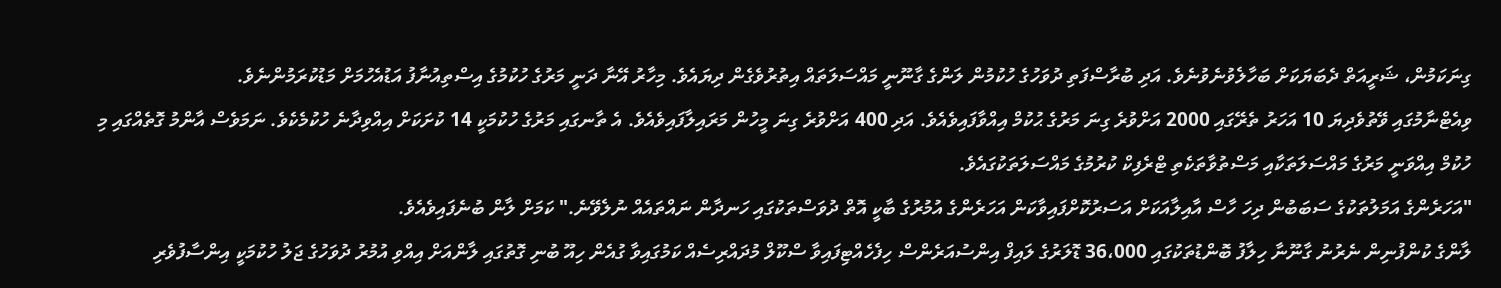ގިނަކަމުން، ޝަރީއަތް ދެބަޔަކަށް ބަހާލެވުނެވުނެވެ. އަދި ބުރާސްފަތި ދުވަހުގެ ހުކުމުން ލަންގެ ގާނޫނީ މައްސަލަތައް އިތުރުވެގެން ދިޔައެވެ. މިހާރު އޭނާ ދަނީ މަރުގެ ހުކުމުގެ އިސްތިއުނާފު އަޑުއެހުމަށް މަޑުކުރަމުންނެވެ.
ވިއެޓްނާމުގައި ވޭތުވެދިޔަ 10 އަހަރު ތެރޭގައި 2000 އަށްވުރެ ގިނަ މަރުގެ ޙުކުމް އިއްވާފައިވެއެވެ. އަދި 400 އަށްވުރެ ގިނަ މީހުން މަރައިލާފައިވެއެވެ. އެ ތާނގައި މަރުގެ ހުކުމަކީ 14 ކުށަކަށް އިއްވިދާނެ ހުކުމެކެވެ. ނަމަވެސް އާންމު ގޮތެއްގައި މި ހުކުމް އިއްވަނީ މަރުގެ މައްސަލަތަކާއި މަސްތުވާތަކެތި ޓްރެފިކް ކުރުމުގެ މައްސަލަތަކުގައެވެ.
"އަހަރެންގެ އަމަލުތަކުގެ ސަބަބުން ދިހަ ހާސް އާއިލާއަކަށް އަސަރުކޮށްފައިވާކަން އަހަރެންގެ އުމުރުގެ ބާކީ އޮތް ދުވަސްތަކުގައި ހަނދާން ނައްތައެއް ނުލެވޭނެ." ކަމަށް ލާން ބުނެފައިވެއެވެ.
ލާންގެ ކުންފުނިން ނެރުނު ގާނޫނާ ހިލާފު ބޮންޑުތަކުގައި 36،000 ޑޮލަރުގެ ލައިފް އިންސުއަރެންސް ހިފެހެއްޓިފައިވާ ސްކޫލް މުދައްރިސެއް ކަމުގައިވާ ގުއެން ހިއޫ ބުނި ގޮތުގައި ލާންއަށް އިއްވި އުމުރު ދުވަހުގެ ޖަލު ހުކުމަކީ އިންސާފުވެރި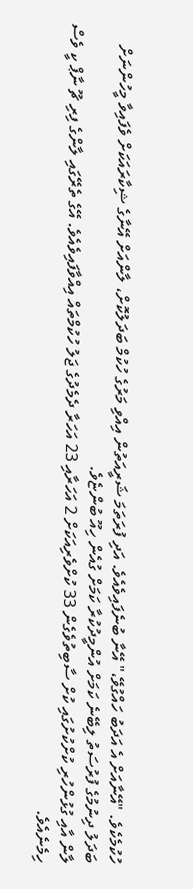ހުކުމެކެވެ. "އޭނާއަށް އެ އަދަބު ހައްގުވޭ،" އޭނާ ބުނެފައިވެއެވެ. އަދި ފުރަތަމަ ޝަރީއަތުން އިއްވި މަރުގެ ހުކުމް ބަދަލުކޮށް، ލާންއަށް އޭނާގެ ޝިކާރައަކަށް ވެފައިވާ މީހުންނަށް ބަދަލު ދިނުމުގެ ފުރުސަތު ލިބޭނެ ކަމަށް އުންމީދުކުރާ ކަމަށް ގުއެން ހިއޫ ބުންޏެވެ.
ލާން އާއި ގުޅުންހުރި ކުށްކުށުގައި ކުށް ސާބިތުވެގެން 33 ކުށްވެރިއަކަށް 2 އަހަރާއި 23 އަހަރާ ދެމެދުގެ ޖަލު ހުކުމްތައް އިއްވާފައިވެއެވެ. އޭގެ ތެރޭގައި ލާންގެ ފިރި ޗޫ ނާޕް ކީ ވެސް ހިމެނެއެވެ.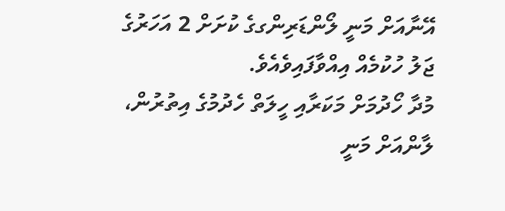އޭނާއަށް މަނީ ލޯންޑަރިންގގެ ކުށަށް 2 އަހަރުގެ ޖަލު ހުކުމެއް އިއްވާފައިވެއެވެ.
މުދާ ހޯދުމަށް މަކަރާއި ހީލަތް ހެދުމުގެ އިތުރުން، ލާންއަށް މަނީ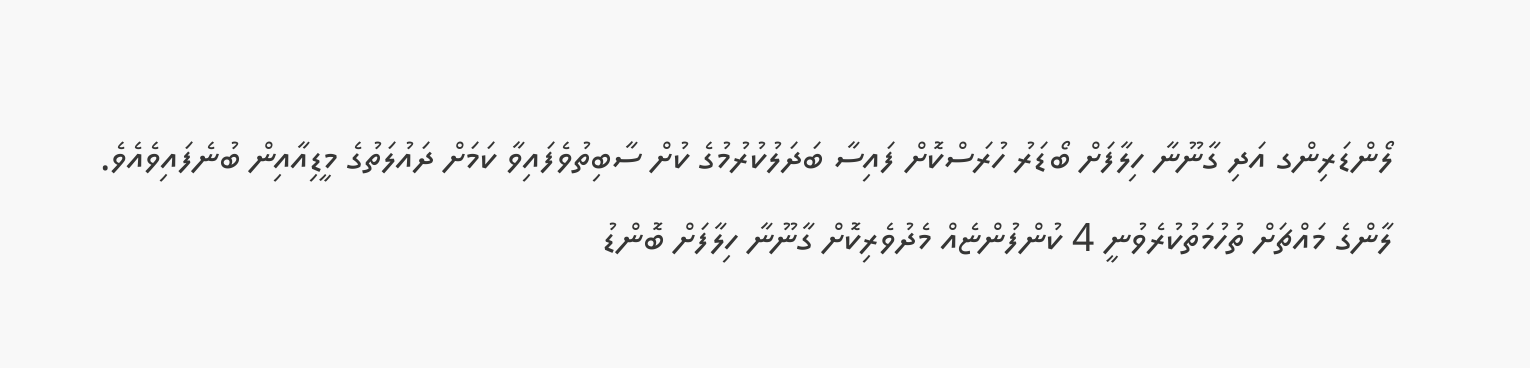ލޯންޑަރިންގ އަދި ގާނޫނާ ހިލާފަށް ބޯޑަރު ހުރަސްކޮށް ފައިސާ ބަދަލުކުރުމުގެ ކުށް ސާބިތުވެފައިވާ ކަމަށް ދައުލަތުގެ މީޑިއާއިން ބުނެފައިވެއެވެ.
ލާންގެ މައްޗަށް ތުހުމަތުކުރެވުނީ 4 ކުންފުންޏެއް މެދުވެރިކޮށް ގާނޫނާ ހިލާފަށް ބޮންޑު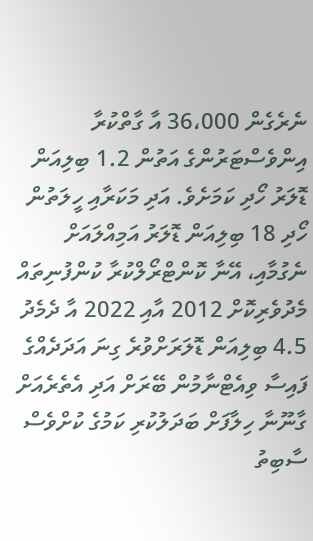ނެރެގެން 36،000 އާ ގާތްކުރާ އިންވެސްޓަރުންގެ އަތުން 1.2 ބިލިއަން ޑޮލަރު ހޯދި ކަމަށެވެ. އަދި މަކަރާއި ހީލަތުން ހޯދި 18 ބިލިއަން ޑޮލަރު އަމިއްލައަށް ނެގުމާއި، އޭނާ ކޮންޓްރޯލްކުރާ ކުންފުނިތައް މެދުވެރިކޮށް 2012 އާއި 2022 އާ ދެމެދު 4.5 ބިލިއަން ޑޮލަރަށްވުރެ ގިނަ އަދަދެއްގެ ފައިސާ ވިއެޓްނާމުން ބޭރަށް އަދި އެތެރެއަށް ގާނޫނާ ހިލާފަށް ބަދަލުކުރި ކަމުގެ ކުށްވެސް ސާބިތު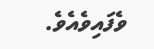ވެފައިވެއެވެ.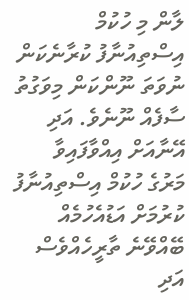ލާން މި ހުކުމް އިސްތިއުނާފު ކުރާނެކަން ނުވަތަ ނޫންކަން މިވަގުތު ސާފެއް ނޫނެވެ. އަދި އޭނާއަށް އިއްވާފައިވާ މަރުގެ ހުކުމް އިސްތިއުނާފު ކުރުމަށް އަޑުއެހުމެއް ބޭއްވޭނެ ތާރީހެއްވެސް އަދި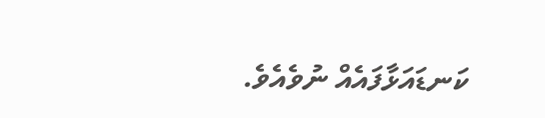ކަނޑައަޅާފައެއް ނުވެއެވެ.